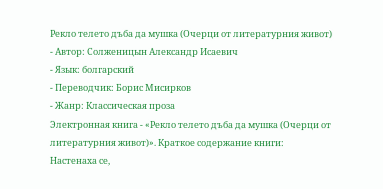Рекло телето дъба да мушка (Очерци от литературния живот)
- Автор: Солженицын Александр Исаевич
- Язык: болгарский
- Переводчик: Борис Мисирков
- Жанр: Классическая проза
Электронная книга - «Рекло телето дъба да мушка (Очерци от литературния живот)». Краткое содержание книги:
Настенаха се,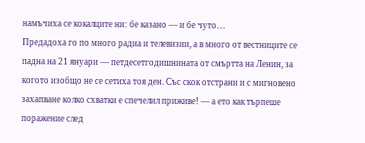намъчиха се кокалците ни: бе казано — и бе чуто…
Предадоха го по много радиа и телевизии, а в много от вестниците се падна на 21 януари — петдесетгодишнината от смъртта на Ленин, за когото изобщо не се сетиха тоя ден. Със скок отстрани и с мигновено захапване колко схватки е спечелил приживе! — а ето как търпеше поражение след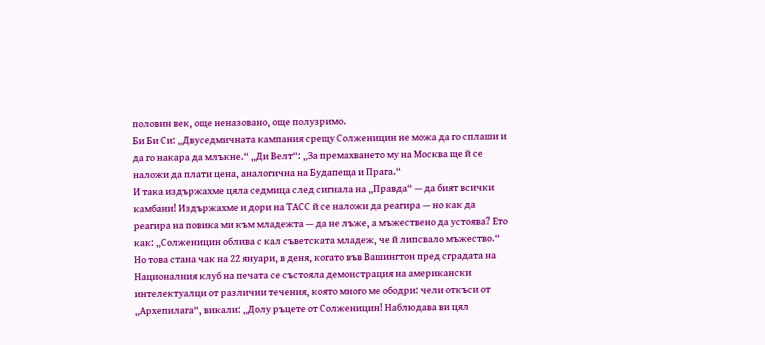половин век, още неназовано, още полузримо.
Би Би Си: „Двуседмичната кампания срещу Солженицин не можа да го сплаши и да го накара да млъкне.“ „Ди Велт“: „За премахването му на Москва ще й се наложи да плати цена, аналогична на Будапеща и Прага.“
И така издържахме цяла седмица след сигнала на „Правда“ — да бият всички камбани! Издържахме и дори на ТАСС й се наложи да реагира — но как да реагира на повика ми към младежта — да не лъже, а мъжествено да устоява? Ето как: „Солженицин облива с кал съветската младеж, че й липсвало мъжество.“ Но това стана чак на 22 януари, в деня, когато във Вашингтон пред сградата на Националния клуб на печата се състояла демонстрация на американски интелектуалци от различни течения, която много ме ободри: чели откъси от „Архепилага“, викали: „Долу ръцете от Солженицин! Наблюдава ви цял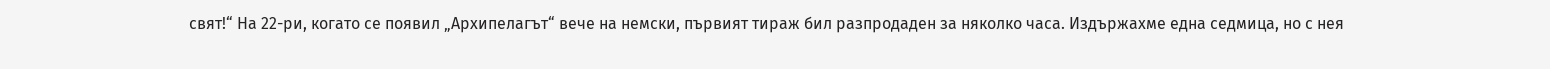свят!“ На 22-ри, когато се появил „Архипелагът“ вече на немски, първият тираж бил разпродаден за няколко часа. Издържахме една седмица, но с нея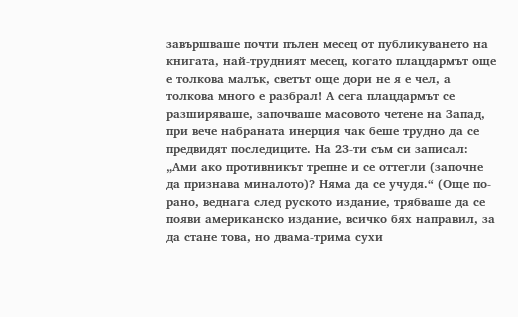завършваше почти пълен месец от публикуването на книгата, най-трудният месец, когато плацдармът още е толкова малък, светът още дори не я е чел, а толкова много е разбрал! А сега плацдармът се разширяваше, започваше масовото четене на Запад, при вече набраната инерция чак беше трудно да се предвидят последиците. На 23-ти съм си записал: „Ами ако противникът трепне и се оттегли (започне да признава миналото)? Няма да се учудя.“ (Още по-рано, веднага след руското издание, трябваше да се появи американско издание, всичко бях направил, за да стане това, но двама-трима сухи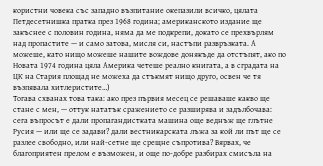користни човека със западно възпитание окепазили всичко, цялата Петдесетнишка пратка през 1968 година; американското издание ще закъснее с половин година, няма да ме подкрепи, докато се прехвърлям над пропастите — и само затова, мисля си, настъпи развръзката. А можеше, като нищо можеше нашите вождове донякъде да отстъпят, ако по Новата 1974 година цяла Америка четеше реално книгата, а в сградата на ЦК на Стария площад не можеха да стъкмят нищо друго, освен че тя възпявала хитлеристите…)
Тогава схванах това така: ако през първия месец се решаваше какво ще стане с мен, — оттук нататък сражението се разширява и задълбочава: сега въпросът е дали пропагандистката машина още веднъж ще глътне Русия — или ще се задави? дали вестникарската лъжа за кой ли път ще се разлее свободно, или най-сетне ще срещне съпротива? Вярвах, че благоприятен прелом е възможен, и още по-добре разбирах смисъла на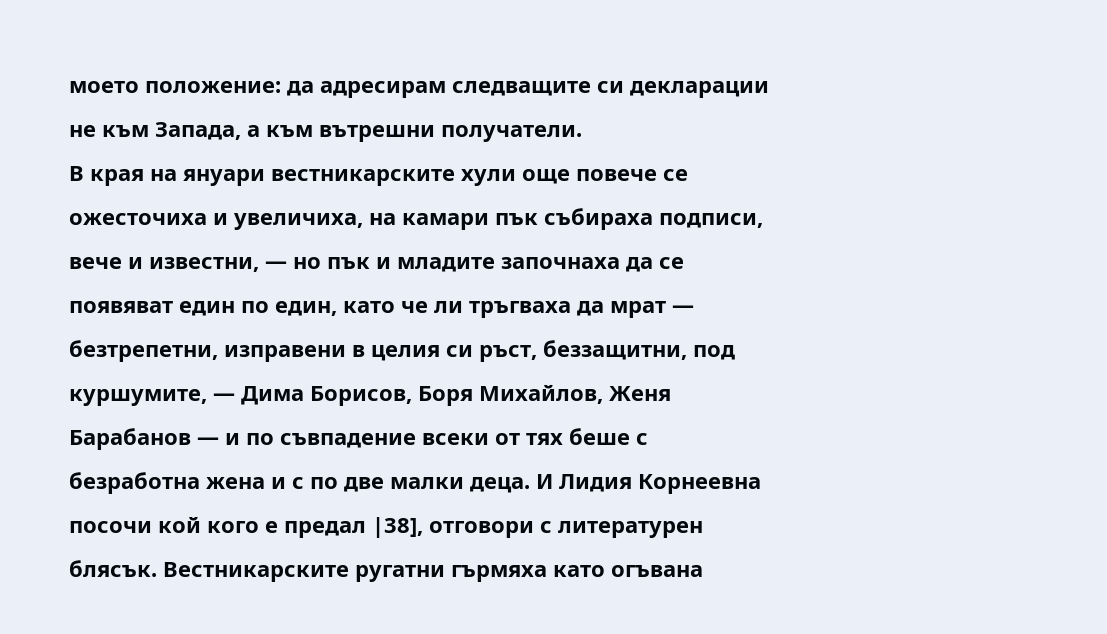моето положение: да адресирам следващите си декларации не към Запада, а към вътрешни получатели.
В края на януари вестникарските хули още повече се ожесточиха и увеличиха, на камари пък събираха подписи, вече и известни, — но пък и младите започнаха да се появяват един по един, като че ли тръгваха да мрат — безтрепетни, изправени в целия си ръст, беззащитни, под куршумите, — Дима Борисов, Боря Михайлов, Женя Барабанов — и по съвпадение всеки от тях беше с безработна жена и с по две малки деца. И Лидия Корнеевна посочи кой кого е предал |38], отговори с литературен блясък. Вестникарските ругатни гърмяха като огъвана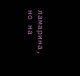ламарина, но на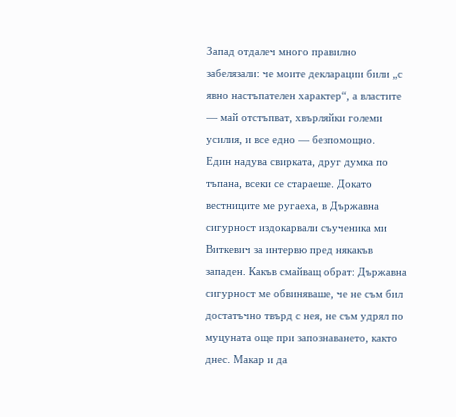Запад отдалеч много правилно забелязали: че моите декларации били „с явно настъпателен характер“, а властите — май отстъпват, хвърляйки големи усилия, и все едно — безпомощно.
Един надува свирката, друг думка по тъпана, всеки се стараеше. Докато вестниците ме ругаеха, в Държавна сигурност издокарвали съученика ми Виткевич за интервю пред някакъв западен. Какъв смайващ обрат: Държавна сигурност ме обвиняваше, че не съм бил достатъчно твърд с нея, не съм удрял по муцуната още при запознаването, както днес. Макар и да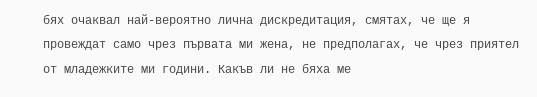бях очаквал най-вероятно лична дискредитация, смятах, че ще я провеждат само чрез първата ми жена, не предполагах, че чрез приятел от младежките ми години. Какъв ли не бяха ме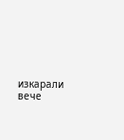изкарали вече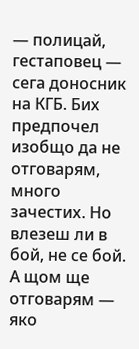— полицай, гестаповец — сега доносник на КГБ. Бих предпочел изобщо да не отговарям, много зачестих. Но влезеш ли в бой, не се бой. А щом ще отговарям — яко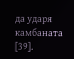да ударя камбаната [39].